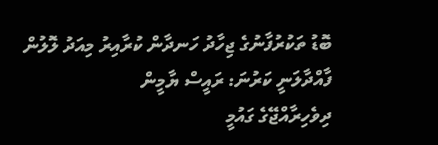ބޮޑު ތަކުރުފާނުގެ ޖިހާދު ހަނދާން ކުރާއިރު މިއަދު ލޮލުން ފާއްދާލަނީ ކަރުނަ: ރައީސް ޔާމީން
ދިވެހިރާއްޖޭގެ ގައުމީ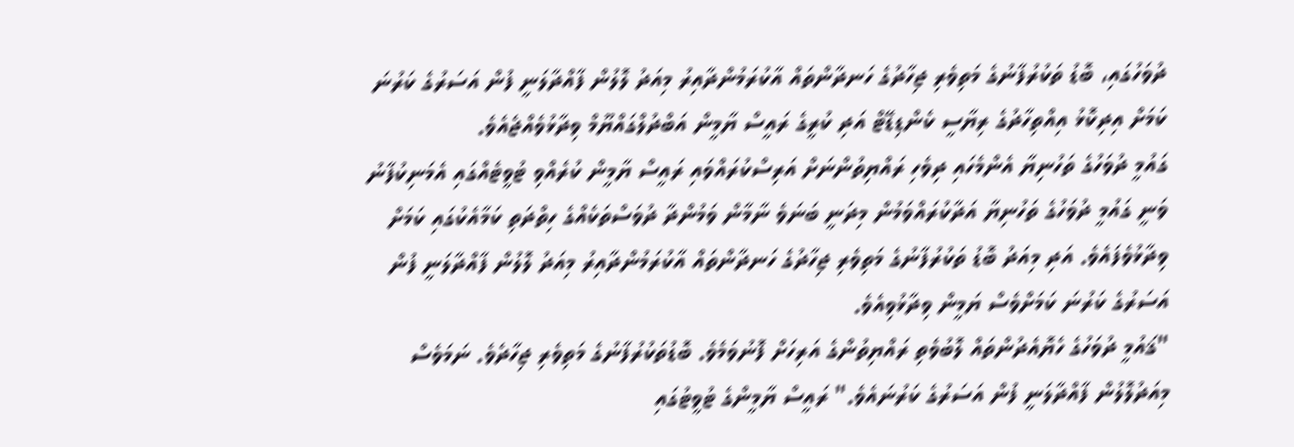ދުވަހުގައި، ބޮޑު ތަކުރުފާނުގެ މަތިވެރި ޖިހާދުގެ ހަނދާންތައް އާކުރަމުންދާއިރު މިއަދު ލޮލުން ފާއްދާލަނީ ފުން އަސަރުގެ ކަރުނަ ކަމަށް އިދިކޮޅު އިއްތިހާދުގެ ރިޔާސީ ކެންޑިޑޭޓް އަދި ކުރީގެ ރައީސް ޔާމީން އަބްދުލްގައްޔޫމް ވިދާޅުވެއްޖެއެވެ.
ގައުމީ ދުވަހުގެ ތަހުނިޔާ އެންމެހައި ދިވެހި ރައްޔިތުންނަށް އަރިސްކުރައްވައި ރައީސް ޔާމީން ކުރެއްވި ޓުވީޓެއްގައި އެމަނިކުފާނު ވަނީ ގައުމީ ދުވަހުގެ ތަހުނިޔާ އަދާކުރައްވަމުން މިދަނީ ބަނަވެ ނާމާން ވަމުންދާ ދުވަސްތަކެއްގެ ހިތްދަތި ކަމާއެކުގައި ކަމަށް ވިދާޅުވެފައެވެ. އަދި މިއަދު ބޮޑު ތަކުރުފާނުގެ މަތިވެރި ޖިހާދުގެ ހަނދާންތައް އާކުރަމުންދާއިރު މިއަދު ލޮލުން ފާއްދާލަނީ ފުން އަސަރުގެ ކަރުނަ ކަމަށްވެސް ޔަމީން ވިދާޅުވިއެވެ.
"ޤައުމީ ދުވަހުގެ ހެޔޮއެދުންތައް ލޮބުވެތި ރައްޔިތުންގެ އަރިހަށް ފޮނުވަމެވެ. ބޮޑުތަކުރުފާނުގެ މަތިވެރި ޖިހާދެވެ. ނަމަވެސް މިއަދުލޮލުން ފާއްދާލަނީ ފުން އަސަރުގެ ކަރުނައެވެ." ރައީސް ޔާމީންގެ ޓުވީޓުގައި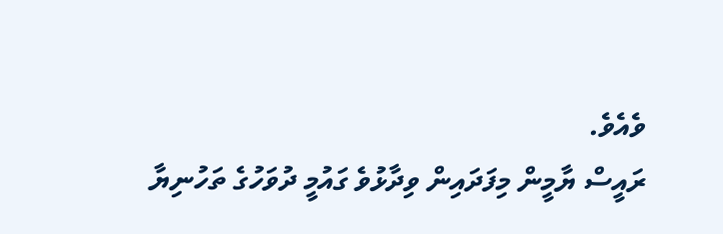ވެއެވެ.
ރައީސް ޔާމީން މިފަދައިން ވިދާޅުވެ ގައުމީ ދުވަހުގެ ތަހުނިޔާ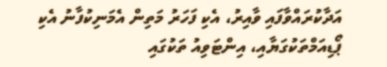އަދާކުރައްވާފައި ވާއިރު، އެކި ފަހަރު މަތިން އެމަނިކުފާނު އެކި ޕޯޑިއަމްތަކުގަޔާއި، އިންޓަވިއު ތަކުގައި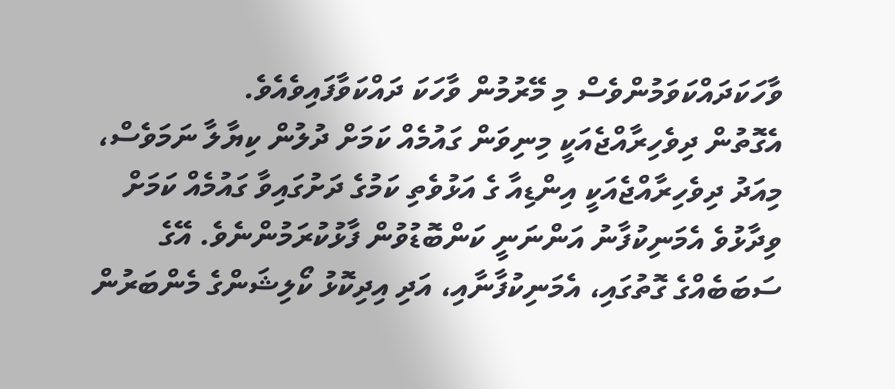ވާހަކަދައްކަވަމުންވެސް މި މޭރުމުން ވާހަކަ ދައްކަވާފައިވެއެވެ.
އެގޮތުން ދިވެހިރާއްޖެއަކީ މިނިވަން ގައުމެއް ކަމަށް ދުލުން ކިޔާލާ ނަމަވެސް، މިއަދު ދިވެހިރާއްޖެއަކީ އިންޑިއާ ގެ އަޅުވެތި ކަމުގެ ދަށުގައިވާ ގައުމެއް ކަމަށް ވިދާޅުވެ އެމަނިކުފާނު އަންނަނީ ކަންބޮޑުވުން ފާޅުކުރަމުންނެވެ. އޭގެ ސަބަބެއްގެ ގޮތުގައި، އެމަނިކުފާނާއި، އަދި އިދިކޮޅު ކޯލިޝަންގެ މެންބަރުން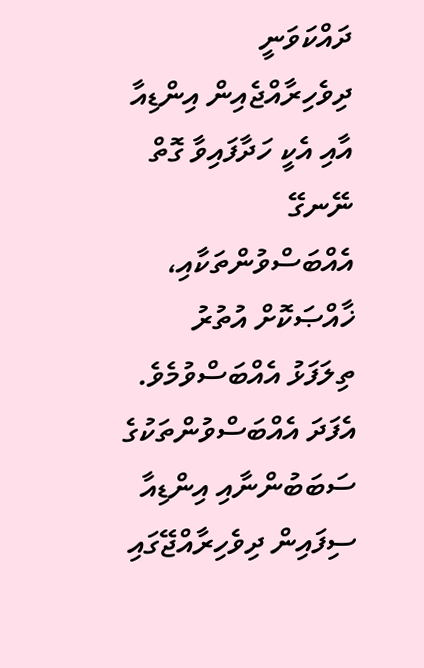ދައްކަވަނީ ދިވެހިރާއްޖެއިން އިންޑިއާ އާއި އެކީ ހަދާފައިވާ ގޮތް ނޭނގޭ އެއްބަސްވުންތަކާއި، ޚާއްޞަކޮށް އުތުރު ތިލަފަޅު އެއްބަސްވުމެވެ.
އެފަދަ އެއްބަސްވުންތަކުގެ ސަބަބުންނާއި އިންޑިއާ ސިފައިން ދިވެހިރާއްޖޭގައި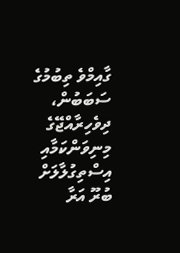ގާއިމްވެ ތިބުމުގެ ސަބަބުން، ދިވެހިރާއްޖޭގެ މިނިވަންކަމާއި އިސްތިގުލާލަށް ބުރޫ އަރާ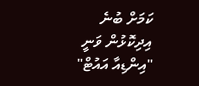ކަމަށް ބުނެ އިދިކޮޅުން ވަނީ "އިންޑިއާ އައުޓް"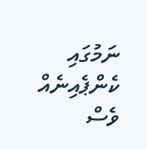ނަމުގައި ކެންޕެއިނެއް ވެސް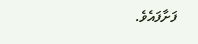ފަށާފައެވެ.